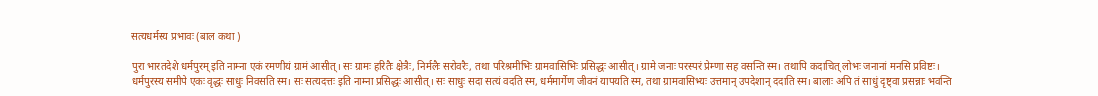सत्यधर्मस्य प्रभावः (बाल कथा )

पुरा भारतदेशे धर्मपुरम् इति नाम्ना एकं रमणीयं ग्रामं आसीत्। सः ग्रामः हरितैः क्षेत्रैः, निर्मलैः सरोवरैः, तथा परिश्रमीभिः ग्रामवासिभिः प्रसिद्धः आसीत्। ग्रामे जनाः परस्परं प्रेम्णा सह वसन्ति स्म। तथापि कदाचित् लोभः जनानां मनसि प्रविष्टः।
धर्मपुरस्य समीपे एकः वृद्धः साधुः निवसति स्म। सः सत्यदत्तः इति नाम्ना प्रसिद्धः आसीत्। सः साधुः सदा सत्यं वदति स्म, धर्ममार्गेण जीवनं यापयति स्म, तथा ग्रामवासिभ्यः उत्तमान् उपदेशान् ददाति स्म। बालाः अपि तं साधुं दृष्ट्वा प्रसन्नाः भवन्ति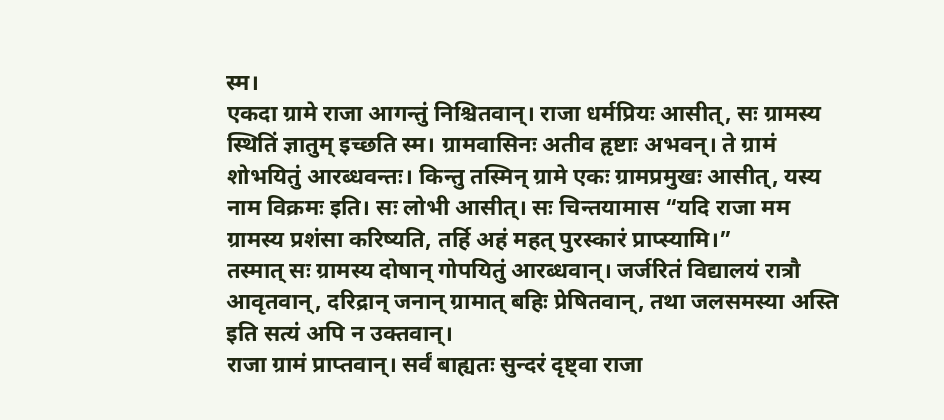स्म।
एकदा ग्रामे राजा आगन्तुं निश्चितवान्। राजा धर्मप्रियः आसीत्, सः ग्रामस्य स्थितिं ज्ञातुम् इच्छति स्म। ग्रामवासिनः अतीव हृष्टाः अभवन्। ते ग्रामं शोभयितुं आरब्धवन्तः। किन्तु तस्मिन् ग्रामे एकः ग्रामप्रमुखः आसीत्, यस्य नाम विक्रमः इति। सः लोभी आसीत्। सः चिन्तयामास “यदि राजा मम ग्रामस्य प्रशंसा करिष्यति, तर्हि अहं महत् पुरस्कारं प्राप्स्यामि।”
तस्मात् सः ग्रामस्य दोषान् गोपयितुं आरब्धवान्। जर्जरितं विद्यालयं रात्रौ आवृतवान्, दरिद्रान् जनान् ग्रामात् बहिः प्रेषितवान्, तथा जलसमस्या अस्ति इति सत्यं अपि न उक्तवान्।
राजा ग्रामं प्राप्तवान्। सर्वं बाह्यतः सुन्दरं दृष्ट्वा राजा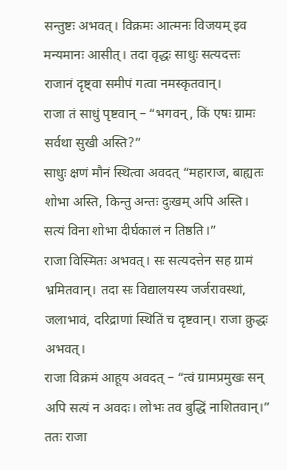सन्तुष्टः अभवत्। विक्रमः आत्मनः विजयम् इव मन्यमानः आसीत्। तदा वृद्धः साधुः सत्यदत्तः राजानं दृष्ट्वा समीपं गत्वा नमस्कृतवान्।
राजा तं साधुं पृष्टवान् – “भगवन्, किं एषः ग्रामः सर्वथा सुखी अस्ति?”
साधुः क्षणं मौनं स्थित्वा अवदत् “महाराज, बाह्यतः शोभा अस्ति, किन्तु अन्तः दुःखम् अपि अस्ति। सत्यं विना शोभा दीर्घकालं न तिष्ठति।”
राजा विस्मितः अभवत्। सः सत्यदत्तेन सह ग्रामं भ्रमितवान्। तदा सः विद्यालयस्य जर्जरावस्थां, जलाभावं, दरिद्राणां स्थितिं च दृष्टवान्। राजा क्रुद्धः अभवत्।
राजा विक्रमं आहूय अवदत् – “त्वं ग्रामप्रमुखः सन् अपि सत्यं न अवदः। लोभः तव बुद्धिं नाशितवान्।” ततः राजा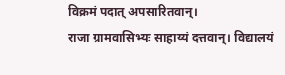विक्रमं पदात् अपसारितवान्।
राजा ग्रामवासिभ्यः साहाय्यं दत्तवान्। विद्यालयं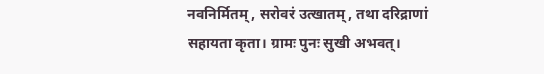नवनिर्मितम्, सरोवरं उत्खातम्, तथा दरिद्राणां सहायता कृता। ग्रामः पुनः सुखी अभवत्।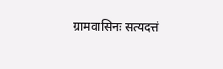ग्रामवासिनः सत्यदत्तं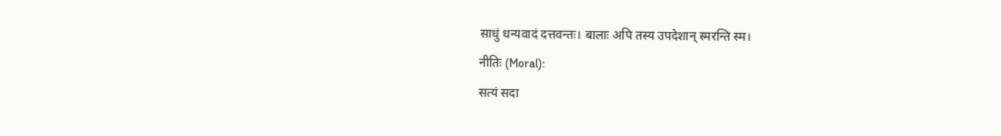साधुं धन्यवादं दत्तवन्तः। बालाः अपि तस्य उपदेशान् स्मरन्ति स्म।
नीतिः (Moral):
सत्यं सदा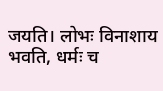जयति। लोभः विनाशाय भवति, धर्मः च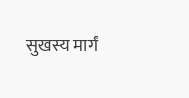सुखस्य मार्गं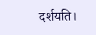दर्शयति।